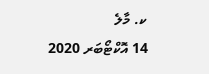ކ. މާލެ
14 އޮކްޓޯބަރ 2020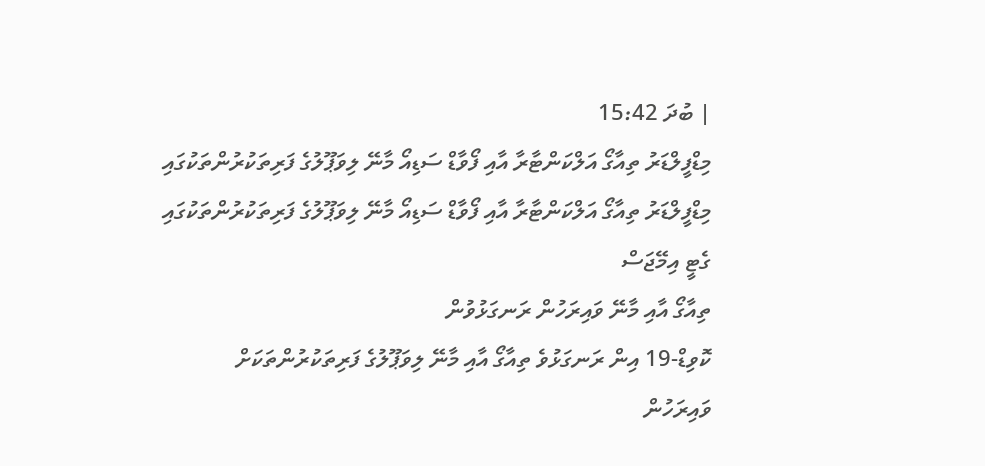| ބުދަ 15:42
މިޑްފީލްޑަރު ތިއާގޯ އަލްކަންޓާރާ އާއި ފޯވާޑް ސަޑިއޯ މާނޭ ލިވަޕޫލުގެ ފަރިތަކުރުންތަކުގައި
މިޑްފީލްޑަރު ތިއާގޯ އަލްކަންޓާރާ އާއި ފޯވާޑް ސަޑިއޯ މާނޭ ލިވަޕޫލުގެ ފަރިތަކުރުންތަކުގައި
ގެޓީ އިމޭޖަސް
ތިއާގޯ އާއި މާނޭ ވައިރަހުން ރަނގަޅުވުން
ކޮވިޑް-19 އިން ރަނގަޅުވެ ތިއާގޯ އާއި މާނޭ ލިވަޕޫލުގެ ފަރިތަކުރުންތަކަށް
ވައިރަހުން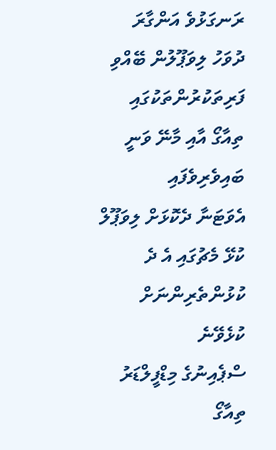ރަނގަޅުވެ އަންގާރަ ދުވަހު ލިވަޕޫލުން ބޭއްވި ފަރިތަކުރުންތަކުގައި ތިއާގޯ އާއި މާނޭ ވަނީ ބައިވެރިވެފައި
އެވަޓަނާ ދެކޮޅަށް ލިވަޕޫލް ކުޅޭ މެޗުގައި އެ ދެ ކުޅުންތެރިންނަށް ކުޅެވޭނެ
ސްޕެއިނުގެ މިޑްފީލްޑަރު ތިއާގޯ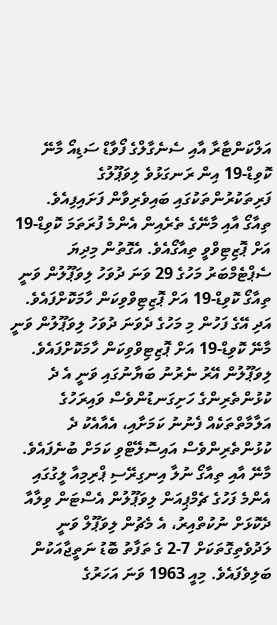އަލްކަންޓާރާ އާއި ސެނެގާލްގެ ފޯވާޑް ސަޑިއޯ މާނޭ ކޮވިޑް-19 އިން ރަނގަޅުވެ ލިވަޕޫލުގެ ފަރިތަކުރުންތަކުގައި ބައިވެރިވާން ފަށައިފިއެވެ.
ތިއާގޯ އާއި މާނޭގެ ތެރެއިން އެންމެ ފުރަތަމަ ކޮވިޑް-19 އަށް ޕޮޒިޓިވްވީ ތިއާގޯއެވެ. އެގޮތުން މިދިޔަ ސެޕްޓެމްބަރު މަހުގެ 29 ވަނަ ދުވަހު ލިވަޕޫލުން ވަނީ ތިއާގޯ ކޮވިޑް-19 އަށް ޕޮޒިޓިވްވިކަން ހާމަކޮށްފައެވެ. އަދި އޭގެ ފަހުން މި މަހުގެ ދެވަނަ ދުވަހު ލިވަޕޫލުން ވަނީ މާނޭ ކޮވިޑް-19 އަށް ޕޮޒިޓިވްވިކަން ހާމަކޮށްފައެވެ.
ލިވަޕޫލުން އޭރު ނެރުނު ބަޔާނުގައި ވަނީ އެ ދެ ކުޅުންތެރިންގެ ހަށިގަނޑުންވެސް ވައިރަހުގެ އަލާމާތްތަކެއް ފެނުނު ކަމަށާއި، އެއާއެކު ދެ ކުޅުންތެރިންވެސް އައިސޮލޭޓްވި ކަމަށް ބުނެފައެވެ.
މާނޭ އާއި ތިއާގޯ ނުލާ އިނގިރޭސި ޕްރިމިއާ ލީގުގައި އެންމެ ފަހުގެ ޗެމްޕިއަން ލިވަޕޫލުން އެސްޓަން ވިލާއާ ދެކޮޅަށް ނުކުތްއިރު، އެ މެޗުން ލިވަޕޫލް ވަނީ ލަދުވެތިގޮތަކަށް 7-2 ގެ ތަފާތު ބޮޑު ނަތީޖާއަކުން ބަލިވެފައެވެ. މިއީ 1963 ވަނަ އަހަރުގެ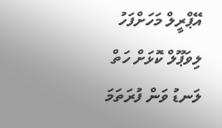އޭޕްރީލް މަހަށްފަހު ލިވަޕޫލް ކޮޅަށް ހަތް ލަނޑު ވަން ފުރަތަމަ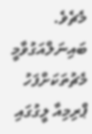މެޗެވެ.
ބައިނަލްއަގުވާމީ މެޗުތަކަށްފަހު ޕްރިމިއާ ލީގުގައި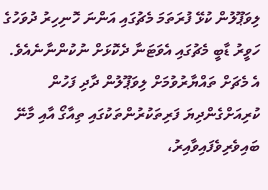ލިވަޕޫލުން ކުޅޭ ފުރަތަމަ މެޗުގައި އަންނަ ހޮނިހިރު ދުވަހުގެ ހަވީރު ޑާބީ މެޗުގައި އެވަޓަނާ ދެކޮޅަށް ނުކުންނާނެއެވެ. އެ މެޗަށް ތައްޔާރުވުމަށް ލިވަޕޫލުން ދާދި ފަހުން ކުރިއަށްގެންދިޔަ ފަރިތަކުރުންތަކުގައި ތިއާގޯ އާއި މާނޭ ބައިވެރިވެފައިވާއިރު،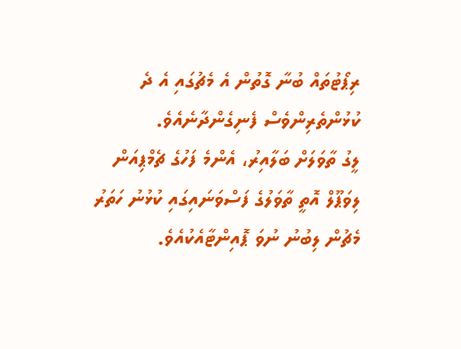ރިޕޯޓުތައް ބުނާ ގޮތުން އެ މެޗުގައި އެ ދެ ކުޅުންތެރިންވެސް ފެނިގެންދާނެއެވެ.
ލީގު ތާވަލަށް ބަލާއިރު، އެންމެ ފަހުގެ ޗެމްޕިއަން ލިވަޕޫލް އޮތީ ތާވަލުގެ ފަސްވަނައިގައި ކުޅުނު ހަތަރު މެޗުން ލިބުނު ނުވަ ޕޮއިންޓާއެކުއެވެ.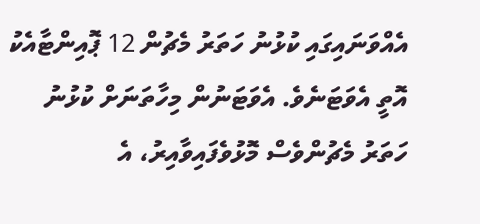އެއްވަނައިގައި ކުޅުނު ހަތަރު މެޗުން 12 ޕޮއިންޓާއެކު އޮތީ އެވަޓަނެވެ. އެވަޓަނުން މިހާތަނަށް ކުޅުނު ހަތަރު މެޗުންވެސް މޮޅުވެފައިވާއިރު، އެ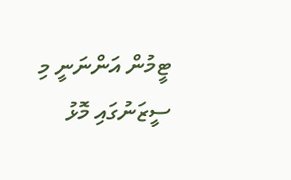ޓީމުން އަންނަނީ މި ސީޒަނުގައި މޮޅު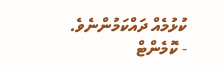ކުޅުމެއް ދައްކަމުންނެވެ.
- ކޮމެންޓް